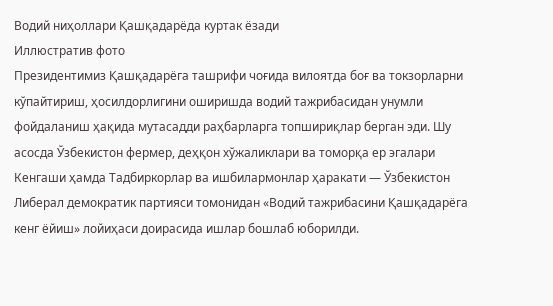Водий ниҳоллари Қашқадарёда куртак ёзади
Иллюстратив фото
Президентимиз Қашқадарёга ташрифи чоғида вилоятда боғ ва токзорларни кўпайтириш, ҳосилдорлигини оширишда водий тажрибасидан унумли фойдаланиш ҳақида мутасадди раҳбарларга топшириқлар берган эди. Шу асосда Ўзбекистон фермер, деҳқон хўжаликлари ва томорқа ер эгалари Кенгаши ҳамда Тадбиркорлар ва ишбилармонлар ҳаракати — Ўзбекистон Либерал демократик партияси томонидан «Водий тажрибасини Қашқадарёга кенг ёйиш» лойиҳаси доирасида ишлар бошлаб юборилди.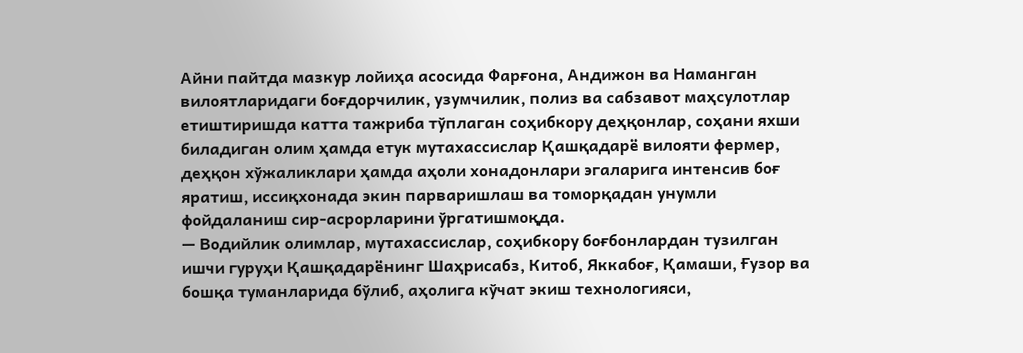Айни пайтда мазкур лойиҳа асосида Фарғона, Андижон ва Наманган вилоятларидаги боғдорчилик, узумчилик, полиз ва сабзавот маҳсулотлар етиштиришда катта тажриба тўплаган соҳибкору деҳқонлар, соҳани яхши биладиган олим ҳамда етук мутахассислар Қашқадарё вилояти фермер, деҳқон хўжаликлари ҳамда аҳоли хонадонлари эгаларига интенсив боғ яратиш, иссиқхонада экин парваришлаш ва томорқадан унумли фойдаланиш сир-асрорларини ўргатишмоқда.
— Водийлик олимлар, мутахассислар, соҳибкору боғбонлардан тузилган ишчи гуруҳи Қашқадарёнинг Шаҳрисабз, Китоб, Яккабоғ, Қамаши, Ғузор ва бошқа туманларида бўлиб, аҳолига кўчат экиш технологияси,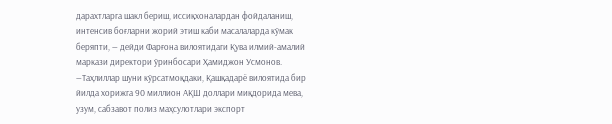дарахтларга шакл бериш, иссиқхоналардан фойдаланиш, интенсив боғларни жорий этиш каби масалаларда кўмак беряпти, — дейди Фарғона вилоятидаги Қува илмий-амалий маркази директори ўринбосари Ҳамиджон Усмонов. —Таҳлиллар шуни кўрсатмоқдаки, Қашқадарё вилоятида бир йилда хорижга 90 миллион АҚШ доллари миқдорида мева, узум, сабзавот полиз маҳсулотлари экспорт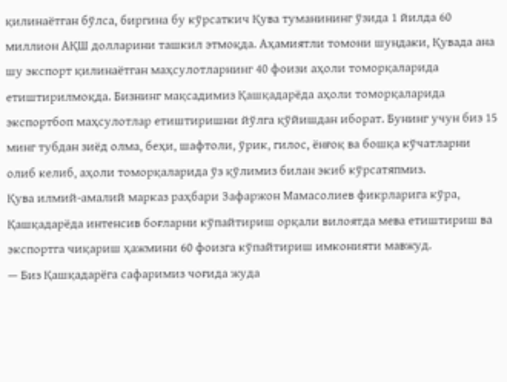қилинаётган бўлса, биргина бу кўрсаткич Қува туманининг ўзида 1 йилда 60 миллион АҚШ долларини ташкил этмоқда. Аҳамиятли томони шундаки, Қувада ана шу экспорт қилинаётган маҳсулотларнинг 40 фоизи аҳоли томорқаларида етиштирилмоқда. Бизнинг мақсадимиз Қашқадарёда аҳоли томорқаларида экспортбоп маҳсулотлар етиштиришни йўлга қўйишдан иборат. Бунинг учун биз 15 минг тубдан зиёд олма, беҳи, шафтоли, ўрик, гилос, ёнғоқ ва бошқа кўчатларни олиб келиб, аҳоли томорқаларида ўз қўлимиз билан экиб кўрсатяпмиз.
Қува илмий-амалий марказ раҳбари Зафаржон Мамасолиев фикрларига кўра, Қашқадарёда интенсив боғларни кўпайтириш орқали вилоятда мева етиштириш ва экспортга чиқариш ҳажмини 60 фоизга кўпайтириш имконияти мавжуд.
— Биз Қашқадарёга сафаримиз чоғида жуда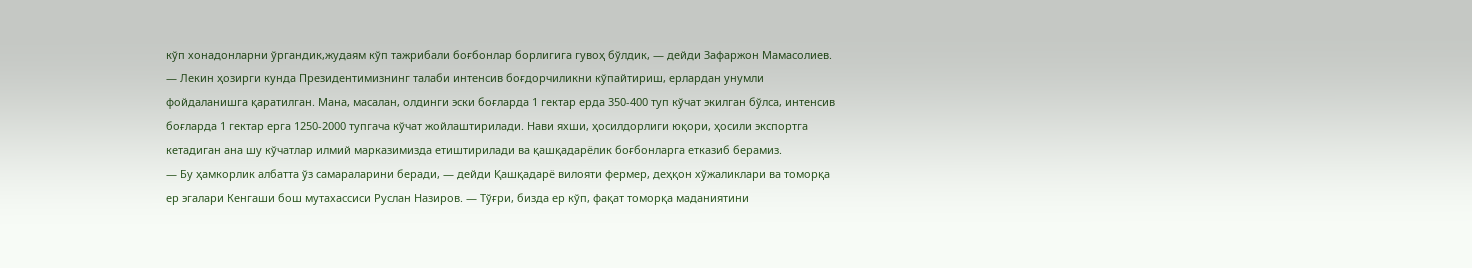кўп хонадонларни ўргандик,жудаям кўп тажрибали боғбонлар борлигига гувоҳ бўлдик, — дейди Зафаржон Мамасолиев. — Лекин ҳозирги кунда Президентимизнинг талаби интенсив боғдорчиликни кўпайтириш, ерлардан унумли фойдаланишга қаратилган. Мана, масалан, олдинги эски боғларда 1 гектар ерда 350-400 туп кўчат экилган бўлса, интенсив боғларда 1 гектар ерга 1250-2000 тупгача кўчат жойлаштирилади. Нави яхши, ҳосилдорлиги юқори, ҳосили экспортга кетадиган ана шу кўчатлар илмий марказимизда етиштирилади ва қашқадарёлик боғбонларга етказиб берамиз.
— Бу ҳамкорлик албатта ўз самараларини беради, — дейди Қашқадарё вилояти фермер, деҳқон хўжаликлари ва томорқа ер эгалари Кенгаши бош мутахассиси Руслан Назиров. — Тўғри, бизда ер кўп, фақат томорқа маданиятини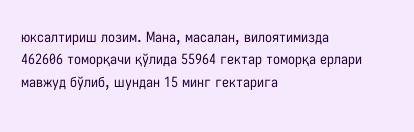юксалтириш лозим. Мана, масалан, вилоятимизда 462606 томорқачи қўлида 55964 гектар томорқа ерлари мавжуд бўлиб, шундан 15 минг гектарига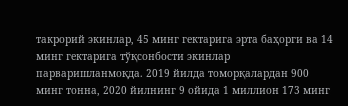такрорий экинлар, 45 минг гектарига эрта баҳорги ва 14 минг гектарига тўқсонбости экинлар парваришланмоқда. 2019 йилда томорқалардан 900 минг тонна, 2020 йилнинг 9 ойида 1 миллион 173 минг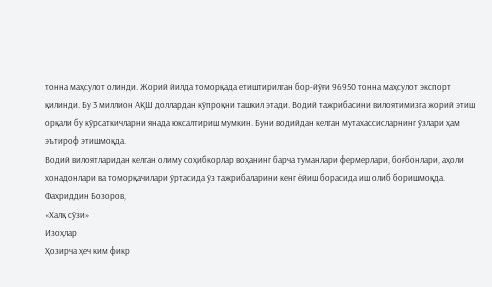тонна маҳсулот олинди. Жорий йилда томорқада етиштирилган бор-йўғи 96950 тонна маҳсулот экспорт қилинди. Бу 3 миллион АҚШ доллардан кўпроқни ташкил этади. Водий тажрибасини вилоятимизга жорий этиш орқали бу кўрсаткичларни янада юксалтириш мумкин. Буни водийдан келган мутахассисларнинг ўзлари ҳам эътироф этишмоқда.
Водий вилоятларидан келган олиму соҳибкорлар воҳанинг барча туманлари фермерлари, боғбонлари, аҳоли хонадонлари ва томорқачилари ўртасида ўз тажрибаларини кенг ёйиш борасида иш олиб боришмоқда.
Фахриддин Бозоров,
«Халқ сўзи»
Изоҳлар
Ҳозирча ҳеч ким фикр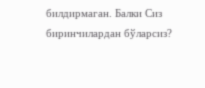билдирмаган. Балки Сиз биринчилардан бўларсиз?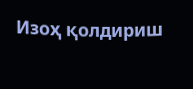Изоҳ қолдириш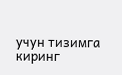учун тизимга киринг